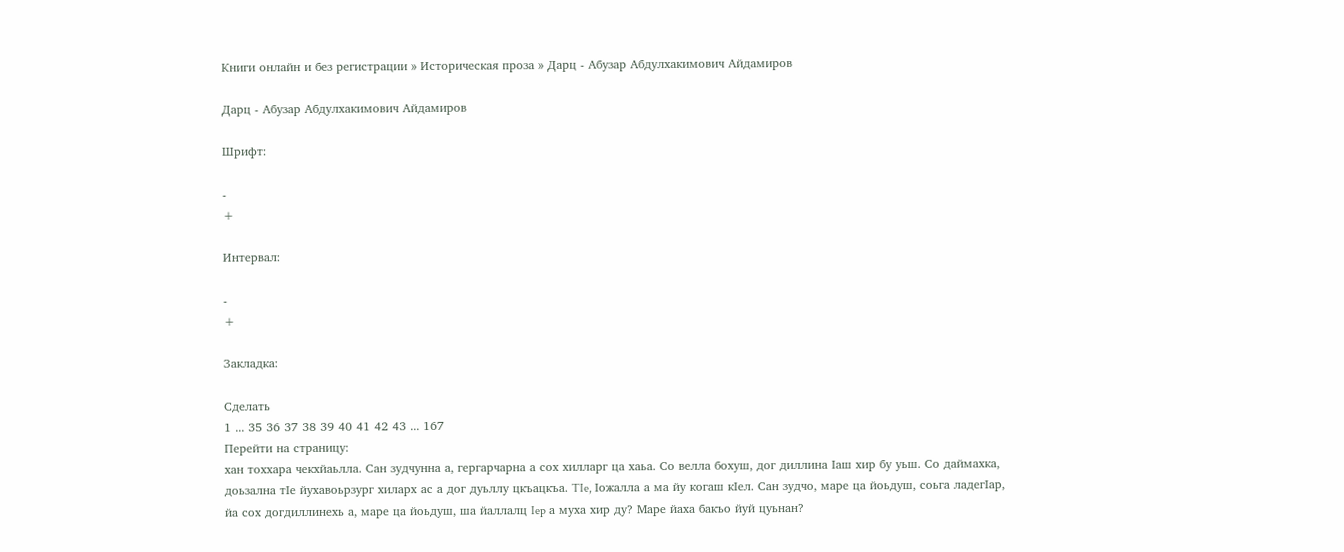Книги онлайн и без регистрации » Историческая проза » Дарц - Абузар Абдулхакимович Айдамиров

Дарц - Абузар Абдулхакимович Айдамиров

Шрифт:

-
+

Интервал:

-
+

Закладка:

Сделать
1 ... 35 36 37 38 39 40 41 42 43 ... 167
Перейти на страницу:
хан тоххара чекхйаьлла. Сан зудчунна а, гергарчарна а сох хилларг ца хаьа. Со велла бохуш, дог диллина Iаш хир бу уьш. Со даймахка, доьзална тIе йухавоьрзург хиларх ас а дог дуьллу цкъацкъа. TIe, Iожалла а ма йу когаш кIел. Сан зудчо, маре ца йоьдуш, соьга ладегIар, йа сох догдиллинехь а, маре ца йоьдуш, ша йаллалц Iep а муха хир ду? Маре йаха бакъо йуй цуьнан?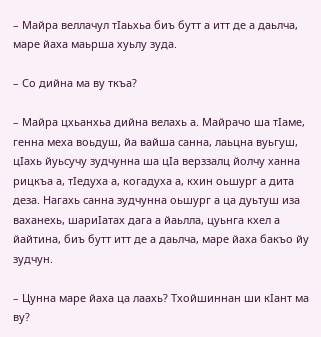– Майра веллачул тIаьхьа биъ бутт а итт де а даьлча, маре йаха маьрша хуьлу зуда.

– Со дийна ма ву ткъа?

– Майра цхьанхьа дийна велахь а. Майрачо ша тIаме, генна меха воьдуш, йа вайша санна, лаьцна вуьгуш, цIахь йуьсучу зудчунна ша цIа верззалц йолчу ханна рицкъа а, тIедуха а, когадуха а, кхин оьшург а дита деза. Нагахь санна зудчунна оьшург а ца дуьтуш иза ваханехь, шариIатах дага а йаьлла, цуьнга кхел а йайтина, биъ бутт итт де а даьлча, маре йаха бакъо йу зудчун.

– Цунна маре йаха ца лаахь? Тхойшиннан ши кIант ма ву?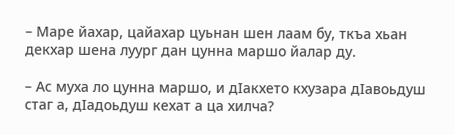– Маре йахар, цайахар цуьнан шен лаам бу, ткъа хьан декхар шена луург дан цунна маршо йалар ду.

– Ас муха ло цунна маршо, и дIакхето кхузара дIавоьдуш стаг а, дIадоьдуш кехат а ца хилча?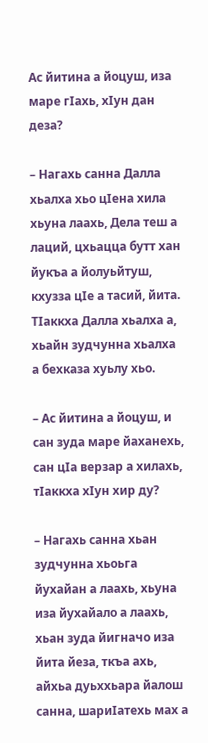Ас йитина а йоцуш, иза маре гIахь, хIун дан деза?

– Нагахь санна Далла хьалха хьо цIена хила хьуна лаахь, Дела теш а лаций, цхьацца бутт хан йукъа а йолуьйтуш, кхузза цIе а тасий, йита. ТIаккха Далла хьалха а, хьайн зудчунна хьалха а бехказа хуьлу хьо.

– Ас йитина а йоцуш, и сан зуда маре йаханехь, сан цIа верзар а хилахь, тIаккха хIун хир ду?

– Нагахь санна хьан зудчунна хьоьга йухайан а лаахь, хьуна иза йухайало а лаахь, хьан зуда йигначо иза йита йеза, ткъа ахь, айхьа дуьххьара йалош санна, шариIатехь мах а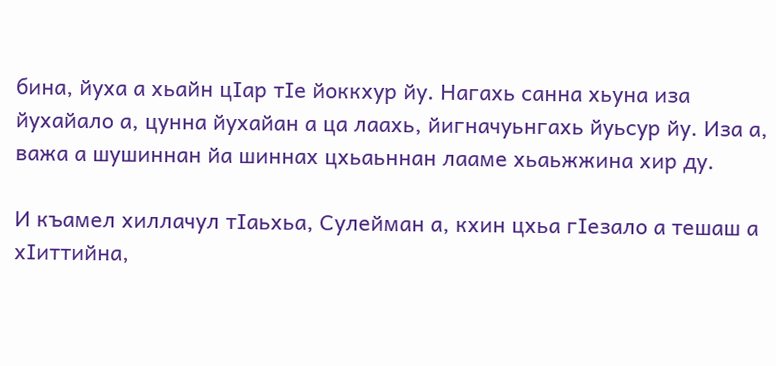бина, йуха а хьайн цIар тIе йоккхур йу. Нагахь санна хьуна иза йухайало а, цунна йухайан а ца лаахь, йигначуьнгахь йуьсур йу. Иза а, важа а шушиннан йа шиннах цхьаьннан лааме хьаьжжина хир ду.

И къамел хиллачул тIаьхьа, Сулейман а, кхин цхьа гIезало а тешаш а хIиттийна,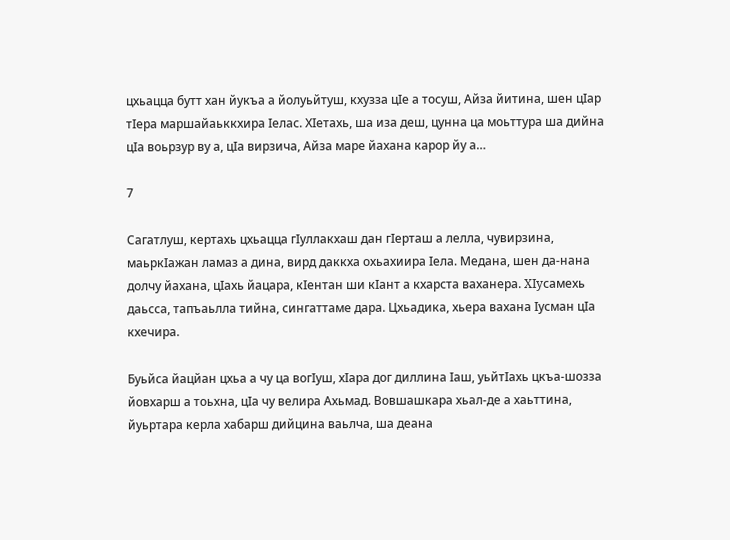цхьацца бутт хан йукъа а йолуьйтуш, кхузза цIе а тосуш, Айза йитина, шен цIар тIера маршайаьккхира Iелас. ХIетахь, ша иза деш, цунна ца моьттура ша дийна цIа воьрзур ву а, цIа вирзича, Айза маре йахана карор йу а…

7

Сагатлуш, кертахь цхьацца гIуллакхаш дан гIерташ а лелла, чувирзина, маьркIажан ламаз а дина, вирд даккха охьахиира Iела. Медана, шен да-нана долчу йахана, цIахь йацара, кIентан ши кIант а кхарста ваханера. XIyсамехь даьсса, тапъаьлла тийна, сингаттаме дара. Цхьадика, хьера вахана Iусман цIа кхечира.

Буьйса йацйан цхьа а чу ца вогIуш, хIара дог диллина Iаш, уьйтIахь цкъа-шозза йовхарш а тоьхна, цIа чу велира Ахьмад. Вовшашкара хьал-де а хаьттина, йуьртара керла хабарш дийцина ваьлча, ша деана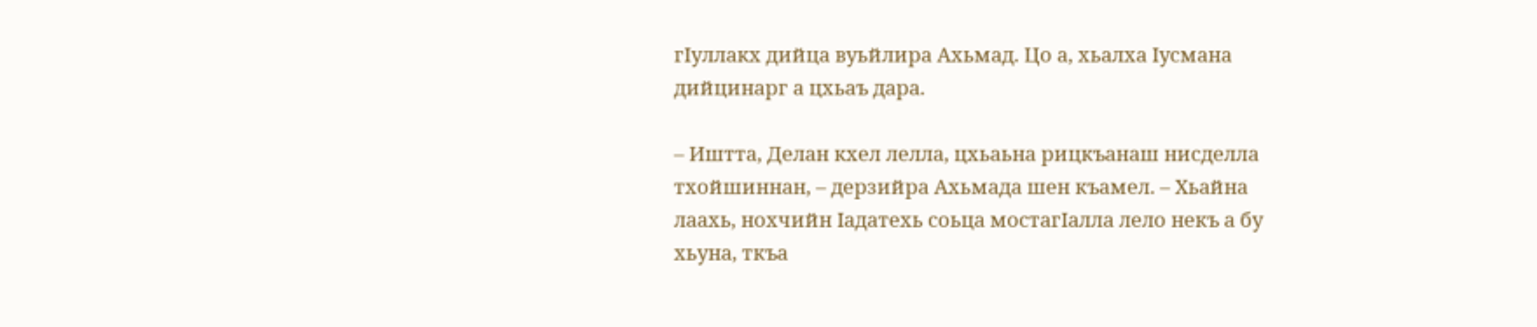гIуллакх дийца вуьйлира Ахьмад. Цо а, хьалха Iусмана дийцинарг а цхьаъ дара.

– Иштта, Делан кхел лелла, цхьаьна рицкъанаш нисделла тхойшиннан, – дерзийра Ахьмада шен къамел. – Хьайна лаахь, нохчийн Iадатехь соьца мостагIалла лело некъ а бу хьуна, ткъа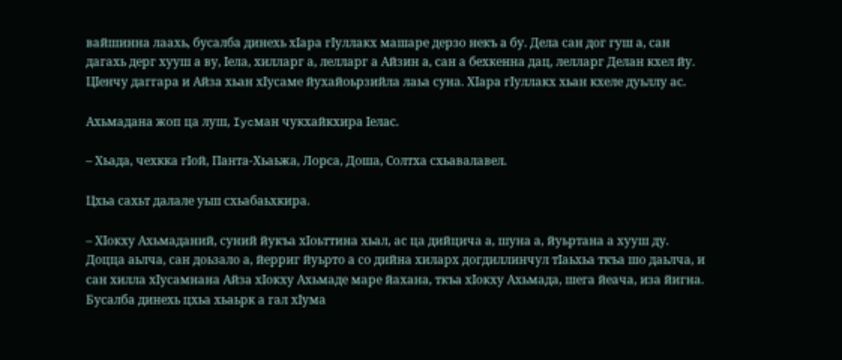вайшинна лаахь, бусалба динехь хIара гIуллакх машаре дерзо некъ а бу. Дела сан дог гуш а, сан дагахь дерг хууш а ву, Iела, хилларг а, лелларг а Айзин а, сан а бехкенна дац, лелларг Делан кхел йу. ЦIенчу даггара и Айза хьан хIусаме йухайоьрзийла лаьа суна. ХIара гIуллакх хьан кхеле дуьллу ас.

Ахьмадана жоп ца луш, Iycман чукхайкхира Iелас.

– Хьада, чехкка гIой, Панта-Хьаьжа, Лорса, Доша, Солтха схьавалавел.

Цхьа сахьт далале уьш схьабаьхкира.

– ХIокху Ахьмаданий, суний йукъа хIоьттина хьал, аc ца дийцича а, шуна а, йуьртана а хууш ду. Доцца аьлча, сан доьзало а, йерриг йуьрто а со дийна хиларх догдиллинчул тIаьхьа ткъа шо даьлча, и сан хилла хIусамнана Айза хIокху Ахьмаде маре йахана, ткъа хIокху Ахьмада, шега йеача, иза йигна. Бусалба динехь цхьа хьаьрк а гал хIума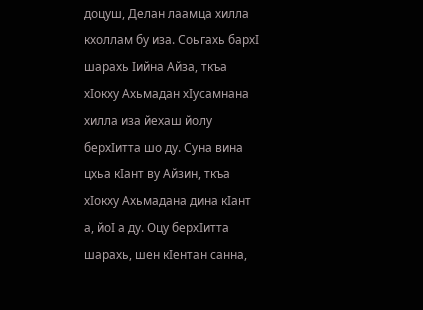доцуш, Делан лаамца хилла кхоллам бу иза. Соьгахь бархI шарахь Iийна Айза, ткъа хIокху Ахьмадан хIусамнана хилла иза йехаш йолу берхIитта шо ду. Суна вина цхьа кIант ву Айзин, ткъа хIокху Ахьмадана дина кIант а, йоI а ду. Оцу берхIитта шарахь, шен кIентан санна,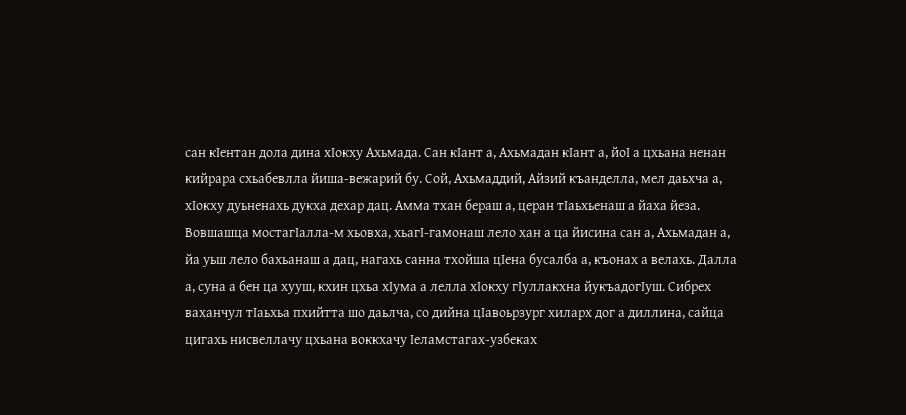сан кIентан дола дина хIокху Ахьмада. Сан кIант а, Ахьмадан кIант а, йоI а цхьана ненан кийрара схьабевлла йиша-вежарий бу. Сой, Ахьмаддий, Айзий къанделла, мел даьхча а, хIокху дуьненахь дукха дехар дац. Амма тхан бераш а, церан тIаьхьенаш а йаха йеза. Вовшашца мостагIалла-м хьовха, хьагI-гамонаш лело хан а ца йисина сан а, Ахьмадан а, йа уьш лело бахьанаш а дац, нагахь санна тхойша цIена бусалба а, къонах а велахь. Далла а, суна а бен ца хууш, кхин цхьа хIума а лелла хIокху гIуллакхна йукъадогIуш. Сибрех ваханчул тIаьхьа пхийтта шо даьлча, со дийна цIавоьрзург хиларх дог а диллина, сайца цигахь нисвеллачу цхьана воккхачу Iеламстагах-узбеках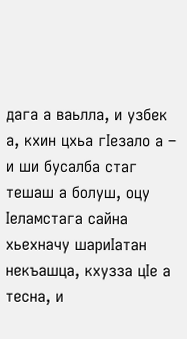дага а ваьлла, и узбек а, кхин цхьа гIезало а – и ши бусалба стаг тешаш а болуш, оцу Iеламстага сайна хьехначу шариIатан некъашца, кхузза цIe а тесна, и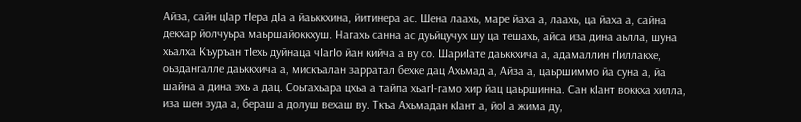Айза, сайн цIар тIера дIа а йаьккхина, йитинера ас. Шена лаахь, маре йаха а, лаахь, ца йаха а, сайна декхар йолчуьра маьршайоккхуш. Нагахь санна ас дуьйцучух шу ца тешахь, айса иза дина аьлла, шуна хьалха Къуръан тIехь дуйнаца чIагIо йан кийча а ву со. ШариIате даьккхича а, адамаллин гIиллакхе, оьздангалле даьккхича а, мискъалан зарратал бехке дац Ахьмад а, Айза а, цаьршиммо йа суна а, йа шайна а дина эхь а дац. Соьгахьара цхьа а тайпа хьагI-гамо хир йац цаьршинна. Сан кIант воккха хилла, иза шен зуда а, бераш а долуш вехаш ву. Ткъа Ахьмадан кIант а, йoI а жима ду,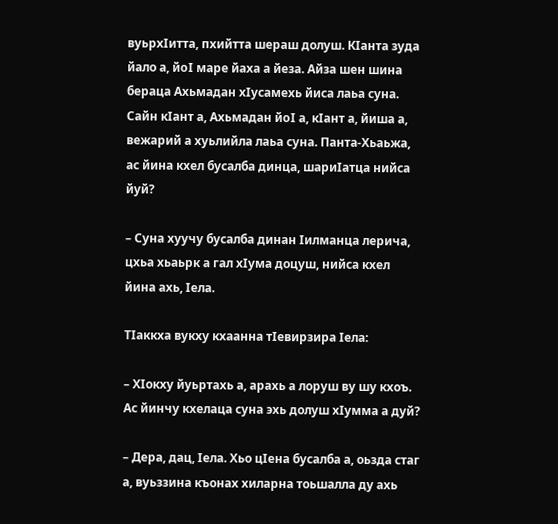вуьрхIитта, пхийтта шераш долуш. КIанта зуда йало а, йoI маре йаха а йеза. Айза шен шина бераца Ахьмадан хIусамехь йиса лаьа суна. Сайн кIант а, Ахьмадан йoI а, кIант а, йиша а, вежарий а хуьлийла лаьа суна. Панта-Хьаьжа, ас йина кхел бусалба динца, шариIатца нийса йуй?

– Суна хуучу бусалба динан Iилманца лерича, цхьа хьаьрк а гал хIума доцуш, нийса кхел йина ахь, Iела.

ТIаккха вукху кхаанна тIевирзира Iела:

– ХIокху йуьртахь а, арахь а лоруш ву шу кхоъ. Ас йинчу кхелаца суна эхь долуш хIумма а дуй?

– Дера, дац, Iела. Хьо цIена бусалба а, оьзда стаг а, вуьззина къонах хиларна тоьшалла ду ахь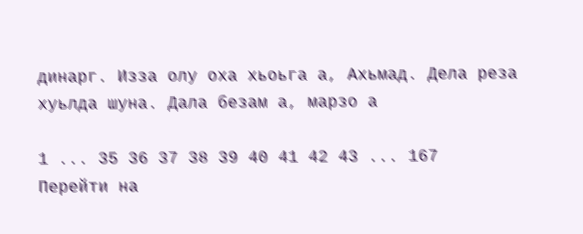динарг. Изза олу оха хьоьга а, Ахьмад. Дела реза хуьлда шуна. Дала безам а, марзо а

1 ... 35 36 37 38 39 40 41 42 43 ... 167
Перейти на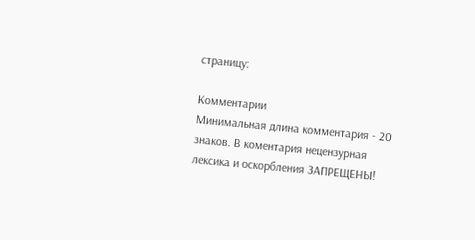страницу:

Комментарии
Минимальная длина комментария - 20 знаков. В коментария нецензурная лексика и оскорбления ЗАПРЕЩЕНЫ!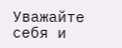Уважайте себя и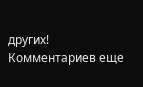других!
Комментариев еще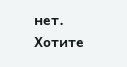нет. Хотите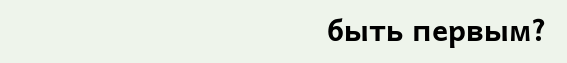быть первым?